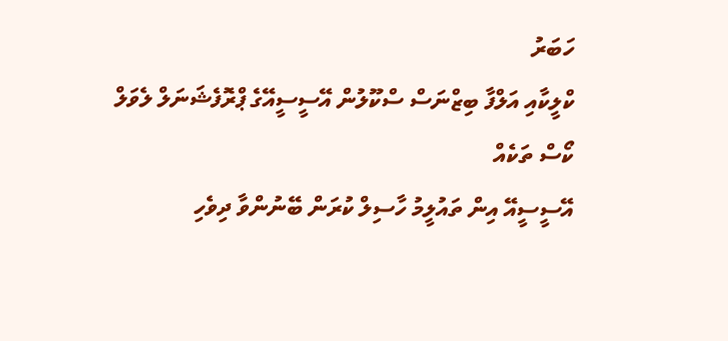ހަބަރު
ކްލީކާއި އަލްފާ ބިޒްނަސް ސްކޫލުން އޭސީސީއޭގެ ޕްރޮފެޝަނަލް ލެވަލް ކޯސް ތަކެއް
އޭސީސީއޭ އިން ތައުލީމު ހާސިލް ކުރަން ބޭނުންވާ ދިވެހި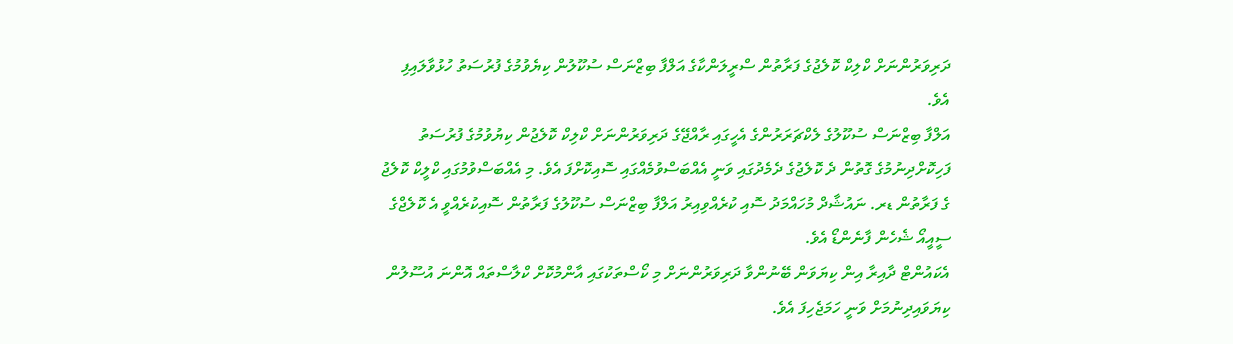ދަރިވަރުންނަށް ކްލިކް ކޮލެޖުގެ ފަރާތުން ސްރީލަންކާގެ އަލްފާ ބިޒްނަސް ސުކޫލުން ކިޔެވުމުގެ ފުރުސަތު ހުޅުވާލައިފި އެވެ.
އަލްފާ ބިޒްނަސް ސުކޫލުގެ ލެކްޗަރަރުންގެ އެހީގައި ރާއްޖޭގެ ދަރިވަރުންނަށް ކްލިކް ކޮލެޖުން ކިޔުވުމުގެ ފުރުސަތު ފަހިކޮށްދިނުމުގެ ގޮތުން ދެ ކޮލެޖުގެ ދެމެދުގައި ވަނީ އެއްބަސްވުމެއްގައި ސޮއިކޮށްފަ އެވެ. މި އެއްބަސްވުމުގައި ކްލީކް ކޮލެޖު ގެ ފަރާތުން ޑރ. ނައުޝާދް މުހައްމަދު ސޮއި ކުރެއްވިއިރު އަލްފާ ބިޒްނަސް ސުކޫލުގެ ފަރާތުން ސޮއިކުރެއްވީ އެ ކޮލެޖްގެ ސީއީއޯ ޝެހެން ފާނެންޑޯ އެވެ.
އެކައުންޓް ދާއިރާ އިން ކިޔަވަން ބޭނުންވާ ދަރިވަރުންނަށް މި ކޯސްތަކުގައި އާންމުކޮށް ކްލާސްތައް އޮންނަ އުސޫލުން ކިޔަވައިދިނުމަށް ވަނީ ހަމަޖެހިފަ އެވެ.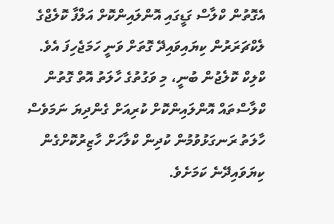އެގޮތުން ކްލާސް ގަޑީގައި އޮންލައިންކޮށް އަލްފާ ކޮލެޖްގެ ލެކްޗަރަރުން ކިޔައިވައިދޭ ގޮތަށް ވަނީ ހަމަޖެހިފަ އެވެ.
ކްލިކް ކޮލެޖުން ބުނީ، މި ވަގުތުގެ ހާލަތު އޮތް ގޮތުން ކްލާސްތައް އޮންލައިންކޮށް ކުރިއަށް ގެންދިޔަ ނަމަވެސް ހާލަތު ރަނގަޅުވުމުން ކުދިން ކްލާހަށް ހާޒިރުކޮށްގެން ކިޔަވައިދޭނެ ކަމަށެވެ.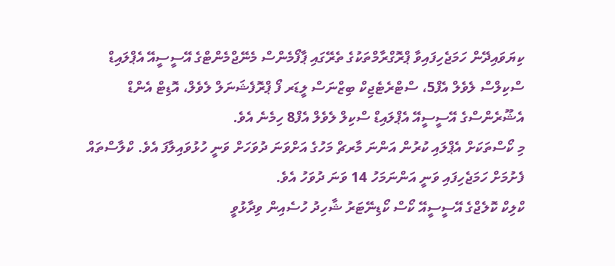ކިޔަވައިދޭން ހަމަޖެހިފައިވާ ޕްރޮގްރާމްތަކުގެ ތެރޭގައި ޕާފޯމެންސް މެނޭޖްމެންޓްގެ އޭސީސީއޭ އެޕްލައިޑް ސްކިލްސް ލެވެލް އެފް5، ސްޓްރެޓެޖިކް ބިޒްނަސް ލީޑަރ ފޯ ޕްރޮފެޝަނަލް ލެވެލް، އޮޑިޓް އެންޑް އެޝޫރެންސްގެ އޭސީސީއޭ އެޕްލައިޑް ސްކިލް ލެވެލް އެފް8 ހިމެނެ އެވެ.
މި ކޯސްތަކަށް އެޕްލައި ކުރުން އަންނަ މާރޗް މަހުގެ އަށްވަނަ ދުވަހަށް ވަނީ ހުޅުވައިލާފަ އެވެ. ކްލާސްތައް ފެށުމަށް ހަމަޖެހިފައި ވަނީ އަންނަމަހު 14 ވަނަ ދުވަހު އެވެ.
ކްލިކް ކޮލެޖްގެ އޭސީސީއޭ ކޯސް ކޯޑިނޭޓަރު ޝާހިދު ހުސެއިން ވިދާޅުވީ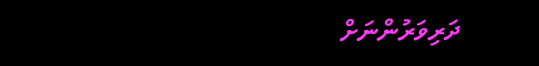ދަރިވަރުންނަށް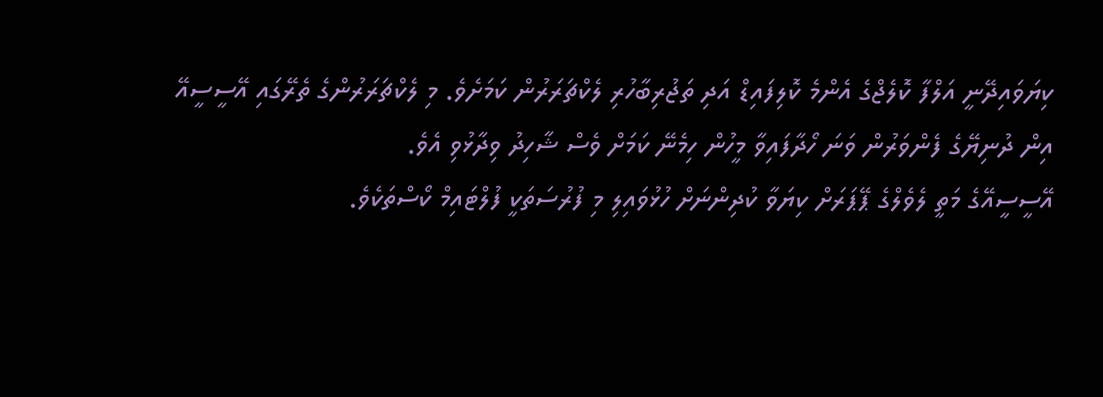ކިޔަވައިދޭނީ އަލްފާ ކޮލެޖްގެ އެންމެ ކޮލިފައިޑް އަދި ތަޖުރިބާހުރި ލެކްޗަރަރުން ކަމަށެވެ. މި ލެކްޗަރަރުންގެ ތެރޭގައި އޭސީސީއޭ އިން ދުނިޔޭގެ ފެންވަރުން ވަނަ ހޯދާފައިވާ މީހުން ހިމެނޭ ކަމަށް ވެސް ޝާހިދު ވިދާޅުވި އެވެ.
އޭސީސީއޭގެ މަތީ ލެވެލްގެ ޕޭޕަރަށް ކިޔަވާ ކުދިންނަށް ހުޅުވައިލި މި ފުރުސަތަކީ ފުލްޓައިމް ކޯސްތަކެވެ.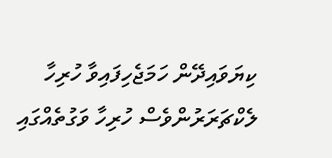ކިޔަވައިދޭން ހަމަޖެހިފައިވާ ހުރިހާ ލެކްޗަރަރުންވެސް ހުރިހާ ވަގުތެއްގައި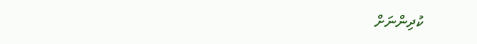ކުދިންނަށް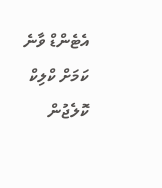އެޓެންޑް ވާނެ ކަމަށް ކްލިކް ކޮލެޖުން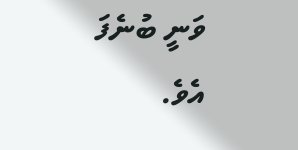ވަނީ ބުނެފަ އެވެ.